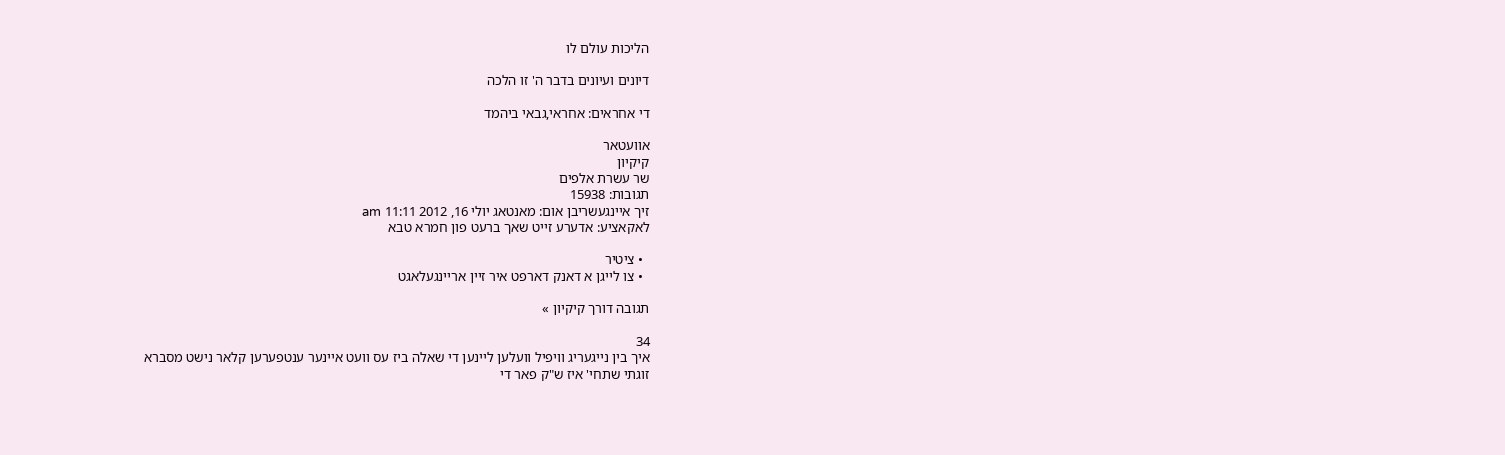הליכות עולם לו

דיונים ועיונים בדבר ה' זו הלכה

די אחראים: אחראי,גבאי ביהמד

אוועטאר
קיקיון
שר עשרת אלפים
תגובות: 15938
זיך איינגעשריבן אום: מאנטאג יולי 16, 2012 11:11 am
לאקאציע: אדערע זייט שאך ברעט פון חמרא טבא

  • ציטיר
  • צו לייגן א דאנק דארפט איר זיין אריינגעלאגט

תגובה דורך קיקיון »

34
איך בין נייגעריג וויפיל וועלען ליינען די שאלה ביז עס וועט איינער ענטפערען קלאר נישט מסברא
זוגתי שתחי' איז ש"ק פאר די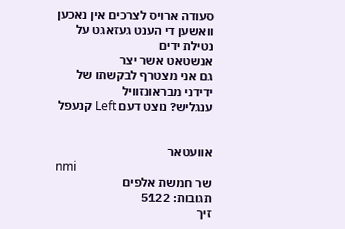סעודה ארויס לצרכים אין נאכען וואשען די הענט געזאגט על נטילת ידים
אנשטאט אשר יצר
גם אני מצטרף לבקשתו של ידידני מבראונזוויל
ענגליש? נוצט דעם Left קנעפל


אוועטאר
nmi
שר חמשת אלפים
תגובות: 5122
זיך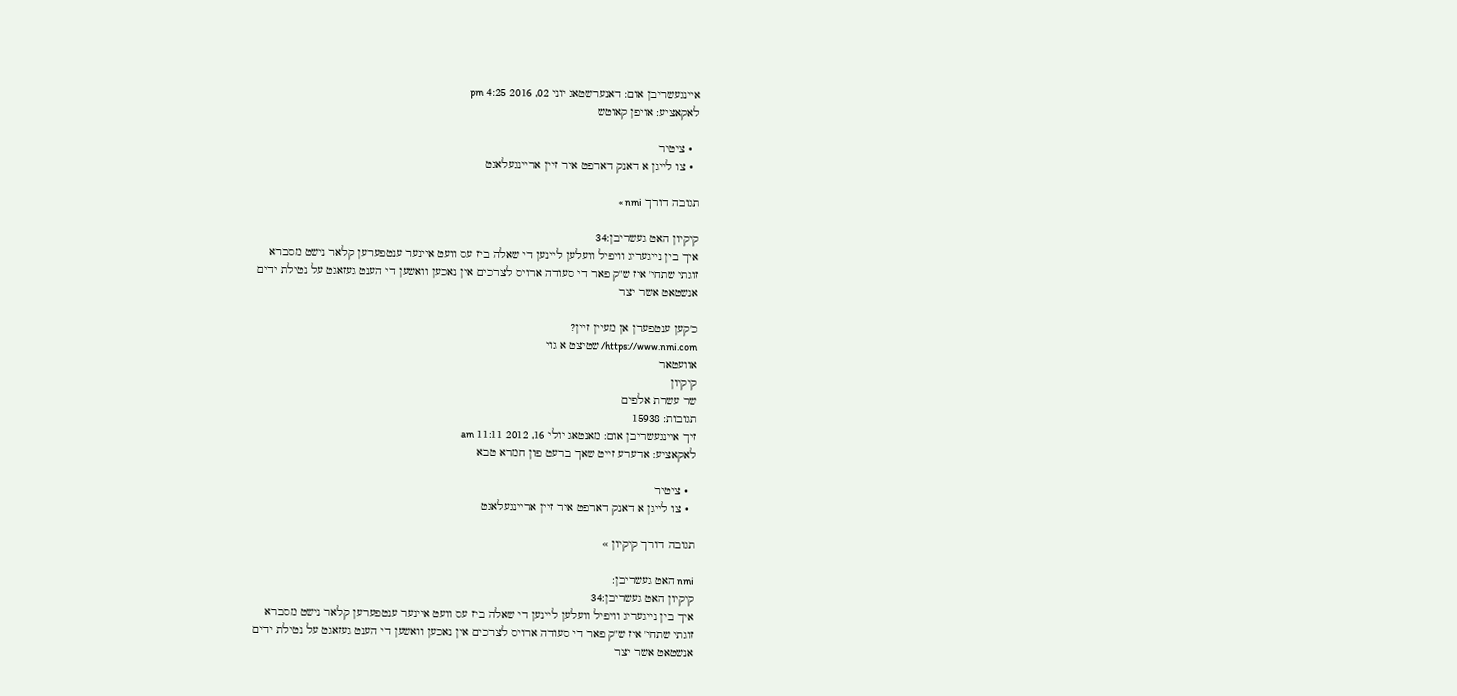איינגעשריבן אום: דאנערשטאג יוני 02, 2016 4:25 pm
לאקאציע: אויפן קאוטש

  • ציטיר
  • צו לייגן א דאנק דארפט איר זיין אריינגעלאגט

תגובה דורך nmi »

קיקיון האט געשריבן:34
איך בין נייגעריג וויפיל וועלען ליינען די שאלה ביז עס וועט איינער ענטפערען קלאר נישט מסברא
זוגתי שתחי' איז ש"ק פאר די סעודה ארויס לצרכים אין נאכען וואשען די הענט געזאגט על נטילת ידים
אנשטאט אשר יצר

כ'קען ענטפערן אן מעיין זיין?
https://www.nmi.com/ שטיצט א גוי
אוועטאר
קיקיון
שר עשרת אלפים
תגובות: 15938
זיך איינגעשריבן אום: מאנטאג יולי 16, 2012 11:11 am
לאקאציע: אדערע זייט שאך ברעט פון חמרא טבא

  • ציטיר
  • צו לייגן א דאנק דארפט איר זיין אריינגעלאגט

תגובה דורך קיקיון »

nmi האט געשריבן:
קיקיון האט געשריבן:34
איך בין נייגעריג וויפיל וועלען ליינען די שאלה ביז עס וועט איינער ענטפערען קלאר נישט מסברא
זוגתי שתחי' איז ש"ק פאר די סעודה ארויס לצרכים אין נאכען וואשען די הענט געזאגט על נטילת ידים
אנשטאט אשר יצר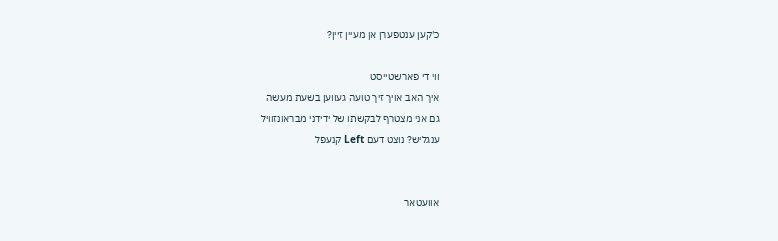כ'קען ענטפערן אן מעיין זיין?

ווי די פארשטייסט
איך האב אויך זיך טועה געווען בשעת מעשה
גם אני מצטרף לבקשתו של ידידני מבראונזוויל
ענגליש? נוצט דעם Left קנעפל


אוועטאר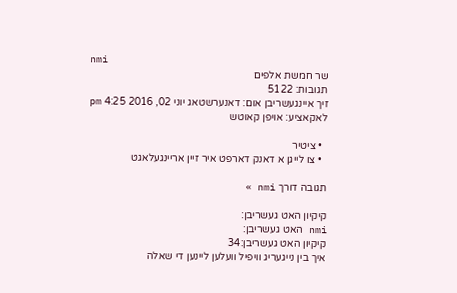nmi
שר חמשת אלפים
תגובות: 5122
זיך איינגעשריבן אום: דאנערשטאג יוני 02, 2016 4:25 pm
לאקאציע: אויפן קאוטש

  • ציטיר
  • צו לייגן א דאנק דארפט איר זיין אריינגעלאגט

תגובה דורך nmi »

קיקיון האט געשריבן:
nmi האט געשריבן:
קיקיון האט געשריבן:34
איך בין נייגעריג וויפיל וועלען ליינען די שאלה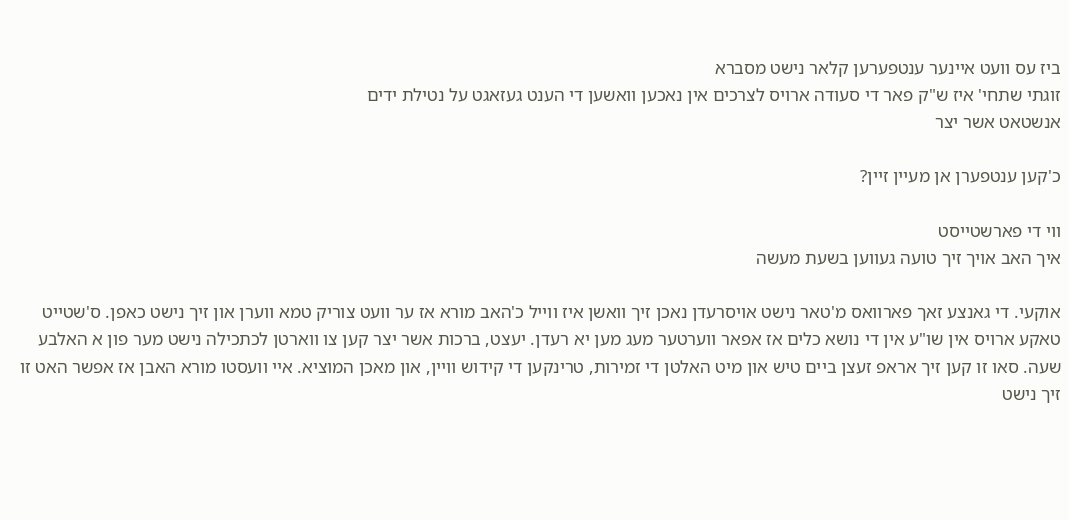ביז עס וועט איינער ענטפערען קלאר נישט מסברא
זוגתי שתחי' איז ש"ק פאר די סעודה ארויס לצרכים אין נאכען וואשען די הענט געזאגט על נטילת ידים
אנשטאט אשר יצר

כ'קען ענטפערן אן מעיין זיין?

ווי די פארשטייסט
איך האב אויך זיך טועה געווען בשעת מעשה

אוקעי. די גאנצע זאך פארוואס מ'טאר נישט אויסרעדן נאכן זיך וואשן איז ווייל כ'האב מורא אז ער וועט צוריק טמא ווערן און זיך נישט כאפן. ס'שטייט טאקע ארויס אין שו"ע אין די נושא כלים אז אפאר ווערטער מעג מען יא רעדן. יעצט, ברכות אשר יצר קען צו ווארטן לכתכילה נישט מער פון א האלבע שעה. סאו זו קען זיך אראפ זעצן ביים טיש און מיט האלטן די זמירות, טרינקען די קידוש וויין, און מאכן המוציא. איי וועסטו מורא האבן אז אפשר האט זו זיך נישט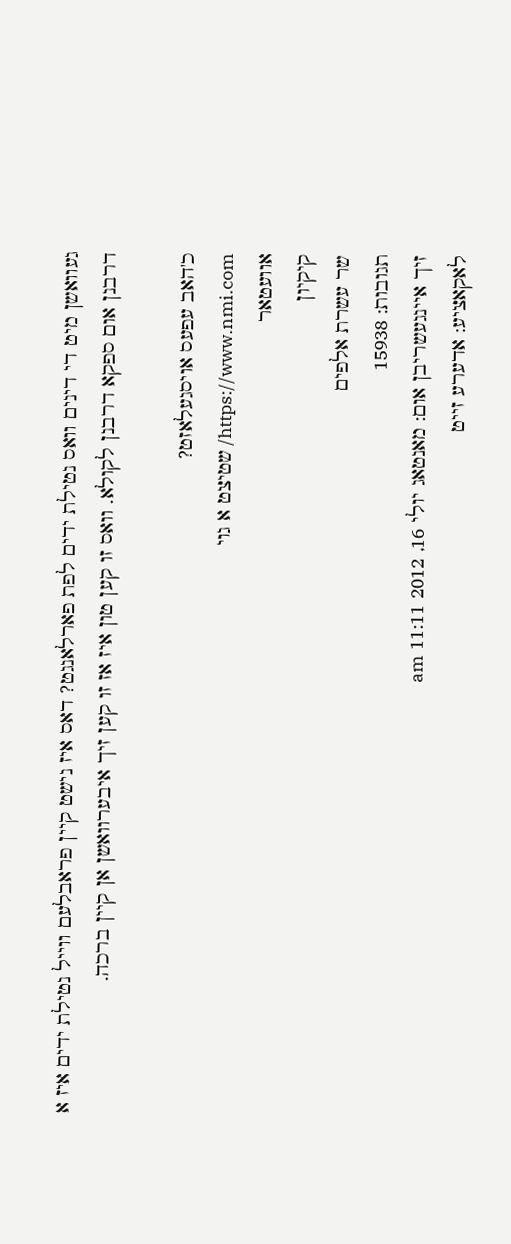געוואשן מיט די דינים וואס נטילת ידים לפת פארלאנגט? דאס איז נישט קיין פראבלעם ווייל נטילת ידים איז א דרבנן אום ספקא דרבנן לקולא. וואס זו קען טון איז אז זו קען זיך איבערוואשן אן קיין ברכה.

כ'האב עפעס אויסגעלאזט?
https://www.nmi.com/ שטיצט א גוי
אוועטאר
קיקיון
שר עשרת אלפים
תגובות: 15938
זיך איינגעשריבן אום: מאנטאג יולי 16, 2012 11:11 am
לאקאציע: אדערע זייט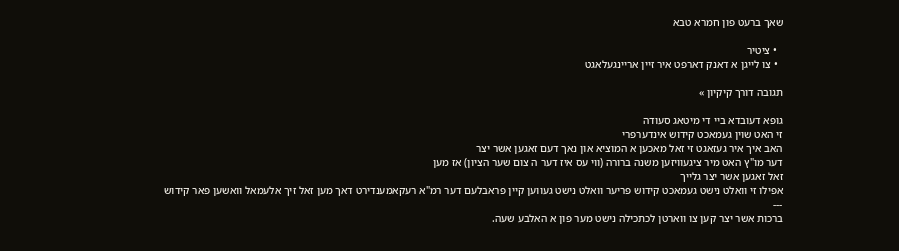שאך ברעט פון חמרא טבא

  • ציטיר
  • צו לייגן א דאנק דארפט איר זיין אריינגעלאגט

תגובה דורך קיקיון »

גופא דעובדא ביי די מיטאג סעודה
זי האט שוין געמאכט קידוש אינדערפרי
האב איך איר געזאגט זי זאל מאכען א המוציא און נאך דעם זאגען אשר יצר
דער מו"ץ האט מיר ציגעוויזען משנה ברורה (ווי עס איז דער ה צום שער הציון) אז מען
זאל זאגען אשר יצר גלייך
אפילו זי וואלט נישט געמאכט קידוש פריער וואלט נישט געווען קיין פראבלעם דער רמ"א רעקאמענדירט דאך מען זאל זיך אלעמאל וואשען פאר קידוש
---
ברכות אשר יצר קען צו ווארטן לכתכילה נישט מער פון א האלבע שעה.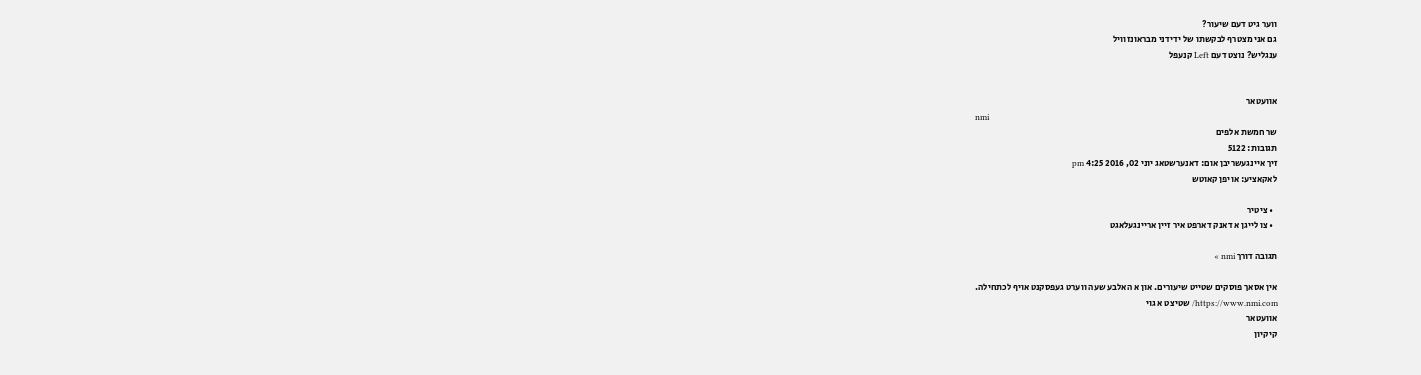ווער גיט דעם שיעור?
גם אני מצטרף לבקשתו של ידידני מבראונזוויל
ענגליש? נוצט דעם Left קנעפל


אוועטאר
nmi
שר חמשת אלפים
תגובות: 5122
זיך איינגעשריבן אום: דאנערשטאג יוני 02, 2016 4:25 pm
לאקאציע: אויפן קאוטש

  • ציטיר
  • צו לייגן א דאנק דארפט איר זיין אריינגעלאגט

תגובה דורך nmi »

אין אסאך פוסקים שטייט שיעורים. און א האלבע שעה ווערט געפסקנט אויף לכתחילה.
https://www.nmi.com/ שטיצט א גוי
אוועטאר
קיקיון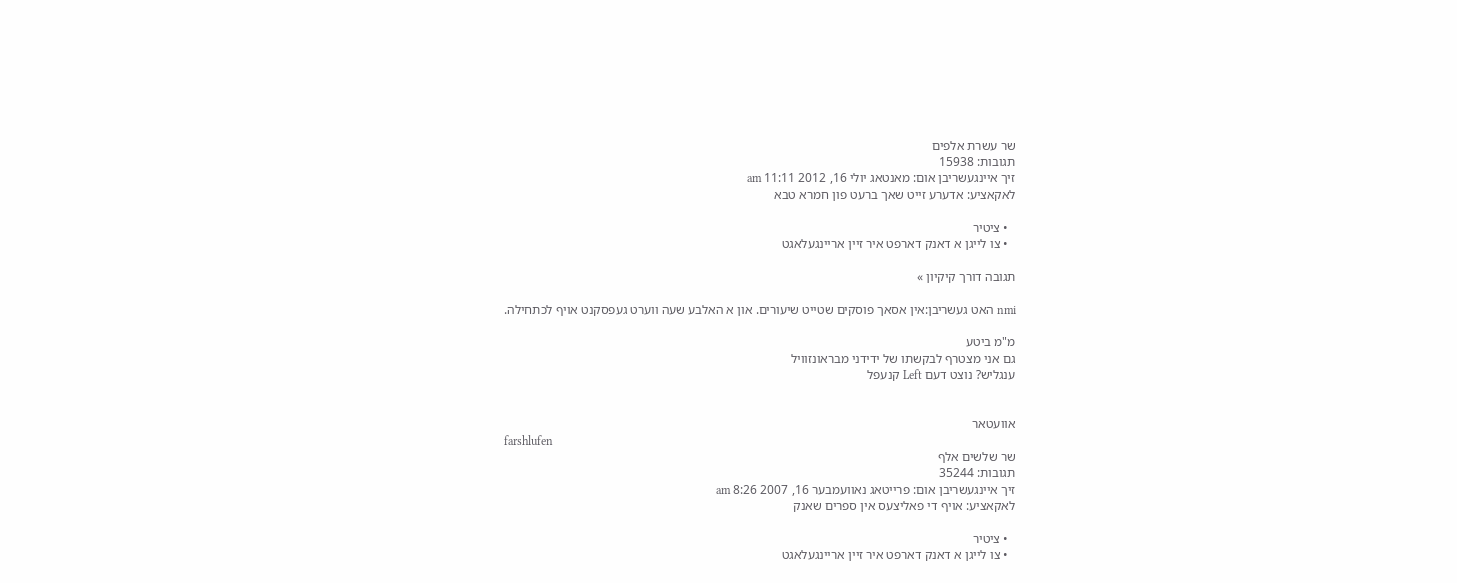שר עשרת אלפים
תגובות: 15938
זיך איינגעשריבן אום: מאנטאג יולי 16, 2012 11:11 am
לאקאציע: אדערע זייט שאך ברעט פון חמרא טבא

  • ציטיר
  • צו לייגן א דאנק דארפט איר זיין אריינגעלאגט

תגובה דורך קיקיון »

nmi האט געשריבן:אין אסאך פוסקים שטייט שיעורים. און א האלבע שעה ווערט געפסקנט אויף לכתחילה.

מ"מ ביטע
גם אני מצטרף לבקשתו של ידידני מבראונזוויל
ענגליש? נוצט דעם Left קנעפל


אוועטאר
farshlufen
שר שלשים אלף
תגובות: 35244
זיך איינגעשריבן אום: פרייטאג נאוועמבער 16, 2007 8:26 am
לאקאציע: אויף די פאליצעס אין ספרים שאנק

  • ציטיר
  • צו לייגן א דאנק דארפט איר זיין אריינגעלאגט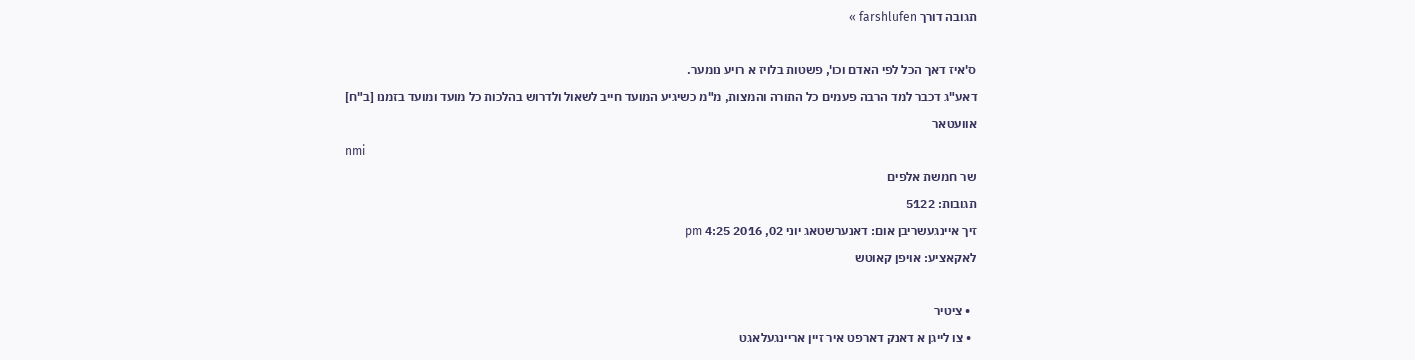תגובה דורך farshlufen »

ס'איז דאך הכל לפי האדם וכו', פשטות בלויז א רויע נומער.
דאע"ג דכבר למד הרבה פעמים כל התורה והמצות, מ"מ כשיגיע המועד חייב לשאול ולדרוש בהלכות כל מועד ומועד בזמנו [ב"ח]
אוועטאר
nmi
שר חמשת אלפים
תגובות: 5122
זיך איינגעשריבן אום: דאנערשטאג יוני 02, 2016 4:25 pm
לאקאציע: אויפן קאוטש

  • ציטיר
  • צו לייגן א דאנק דארפט איר זיין אריינגעלאגט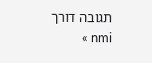תגובה דורך nmi »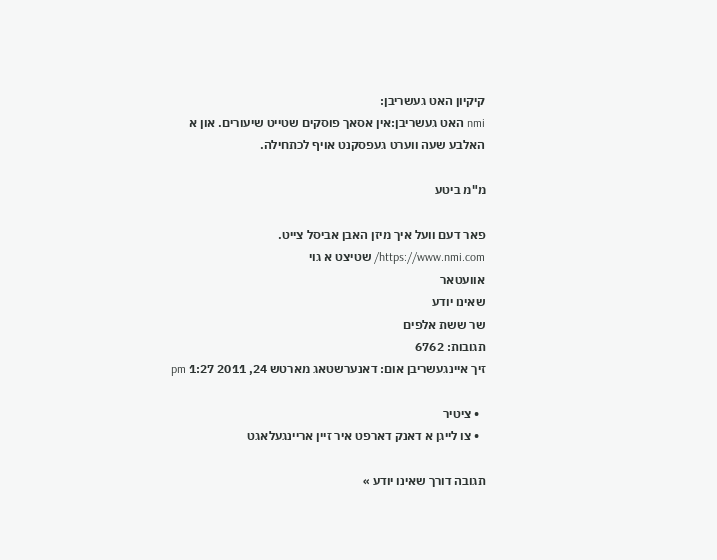קיקיון האט געשריבן:
nmi האט געשריבן:אין אסאך פוסקים שטייט שיעורים. און א האלבע שעה ווערט געפסקנט אויף לכתחילה.

מ"מ ביטע

פאר דעם וועל איך מיזן האבן אביסל צייט.
https://www.nmi.com/ שטיצט א גוי
אוועטאר
שאינו יודע
שר ששת אלפים
תגובות: 6762
זיך איינגעשריבן אום: דאנערשטאג מארטש 24, 2011 1:27 pm

  • ציטיר
  • צו לייגן א דאנק דארפט איר זיין אריינגעלאגט

תגובה דורך שאינו יודע »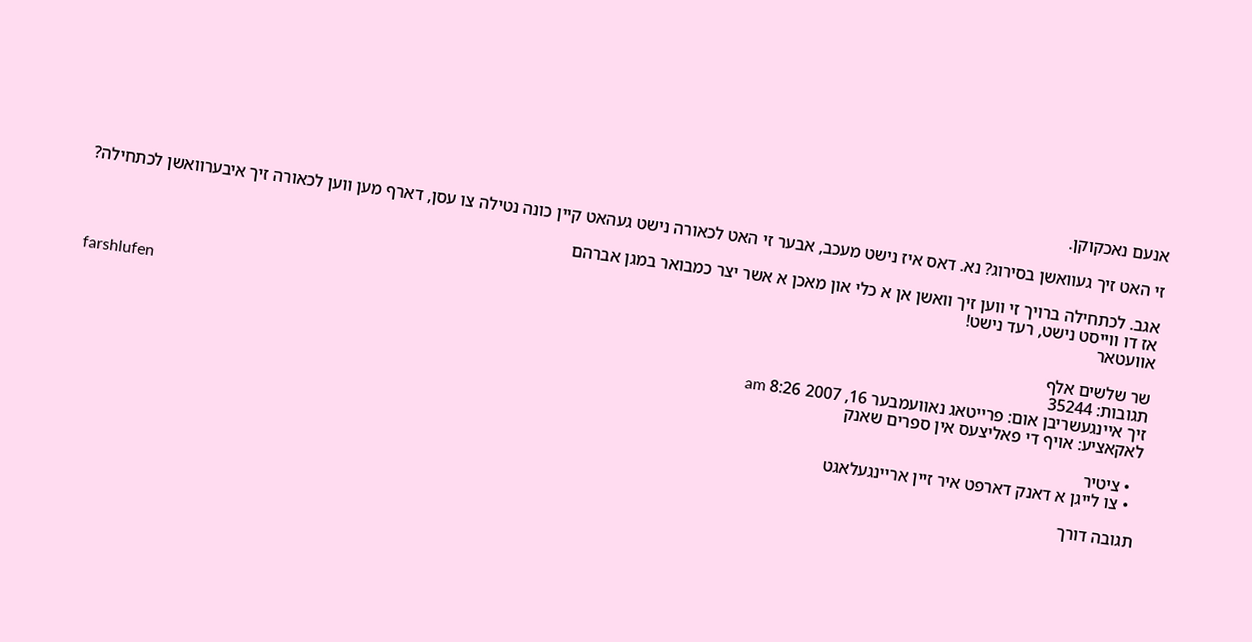אנעם נאכקוקן.

זי האט זיך געוואשן בסירוג? נא. דאס איז נישט מעכב, אבער זי האט לכאורה נישט געהאט קיין כונה נטילה צו עסן, דארף מען ווען לכאורה זיך איבערוואשן לכתחילה?

אגב. לכתחילה ברויך זי ווען זיך וואשן אן א כלי און מאכן א אשר יצר כמבואר במגן אברהם
אז דו ווייסט נישט, רעד נישט!
אוועטאר
farshlufen
שר שלשים אלף
תגובות: 35244
זיך איינגעשריבן אום: פרייטאג נאוועמבער 16, 2007 8:26 am
לאקאציע: אויף די פאליצעס אין ספרים שאנק

  • ציטיר
  • צו לייגן א דאנק דארפט איר זיין אריינגעלאגט

תגובה דורך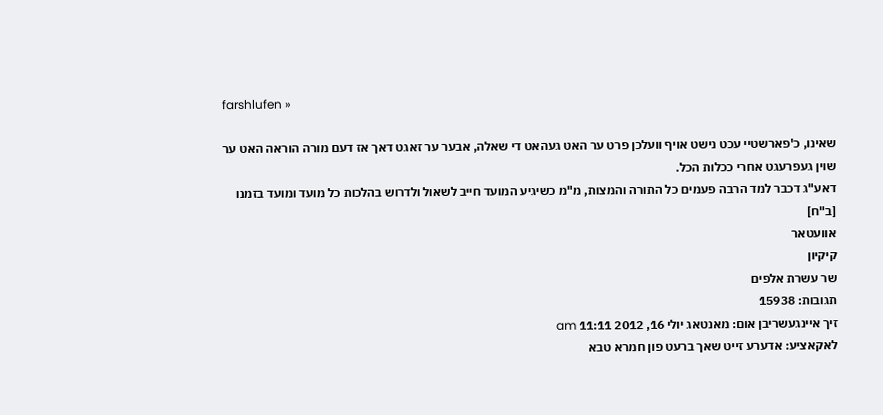farshlufen »

שאינו, כ'פארשטיי עכט נישט אויף וועלכן פרט ער האט געהאט די שאלה, אבער ער זאגט דאך אז דעם מורה הוראה האט ער שוין געפרעגט אחרי ככלות הכל.
דאע"ג דכבר למד הרבה פעמים כל התורה והמצות, מ"מ כשיגיע המועד חייב לשאול ולדרוש בהלכות כל מועד ומועד בזמנו [ב"ח]
אוועטאר
קיקיון
שר עשרת אלפים
תגובות: 15938
זיך איינגעשריבן אום: מאנטאג יולי 16, 2012 11:11 am
לאקאציע: אדערע זייט שאך ברעט פון חמרא טבא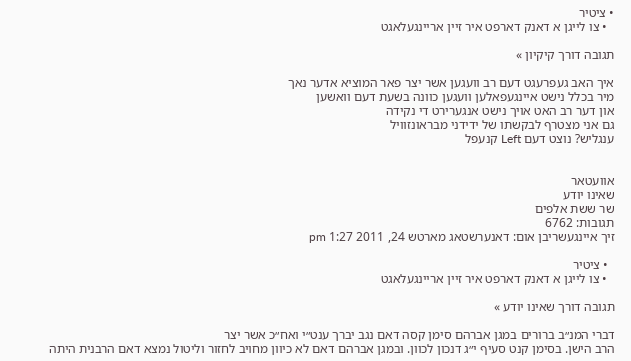• ציטיר
  • צו לייגן א דאנק דארפט איר זיין אריינגעלאגט

תגובה דורך קיקיון »

איך האב געפרעגט דעם רב וועגען אשר יצר פאר המוציא אדער נאך
מיר בכלל נישט איינגעפאלען וועגען כוונה בשעת דעם וואשען
און דער רב האט אויך נישט אנגערירט די נקידה
גם אני מצטרף לבקשתו של ידידני מבראונזוויל
ענגליש? נוצט דעם Left קנעפל


אוועטאר
שאינו יודע
שר ששת אלפים
תגובות: 6762
זיך איינגעשריבן אום: דאנערשטאג מארטש 24, 2011 1:27 pm

  • ציטיר
  • צו לייגן א דאנק דארפט איר זיין אריינגעלאגט

תגובה דורך שאינו יודע »

דברי המנ״ב ברורים במגן אברהם סימן קסה דאם נגב יברך ענט״י ואח״כ אשר יצר
הרב הישן. בסימן קנט סעיף י״ג דנכון לכוון. ובמגן אברהם דאם לא כיוון מחויב לחזור וליטול נמצא דאם הרבנית היתה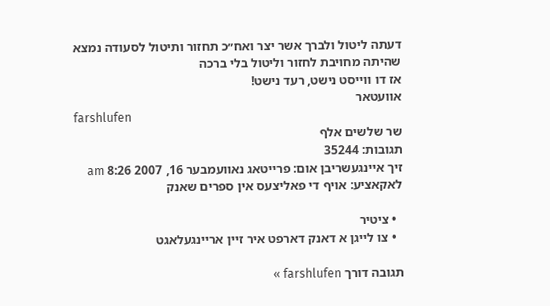דעתה ליטול ולברך אשר יצר ואח״כ תחזור ותיטול לסעודה נמצא שהיתה מחויבת לחזור וליטול בלי ברכה
אז דו ווייסט נישט, רעד נישט!
אוועטאר
farshlufen
שר שלשים אלף
תגובות: 35244
זיך איינגעשריבן אום: פרייטאג נאוועמבער 16, 2007 8:26 am
לאקאציע: אויף די פאליצעס אין ספרים שאנק

  • ציטיר
  • צו לייגן א דאנק דארפט איר זיין אריינגעלאגט

תגובה דורך farshlufen »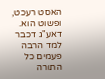האסט רעכט, ופשוט הוא.
דאע"ג דכבר למד הרבה פעמים כל התורה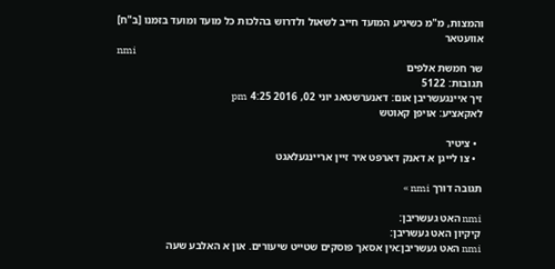והמצות, מ"מ כשיגיע המועד חייב לשאול ולדרוש בהלכות כל מועד ומועד בזמנו [ב"ח]
אוועטאר
nmi
שר חמשת אלפים
תגובות: 5122
זיך איינגעשריבן אום: דאנערשטאג יוני 02, 2016 4:25 pm
לאקאציע: אויפן קאוטש

  • ציטיר
  • צו לייגן א דאנק דארפט איר זיין אריינגעלאגט

תגובה דורך nmi »

nmi האט געשריבן:
קיקיון האט געשריבן:
nmi האט געשריבן:אין אסאך פוסקים שטייט שיעורים. און א האלבע שעה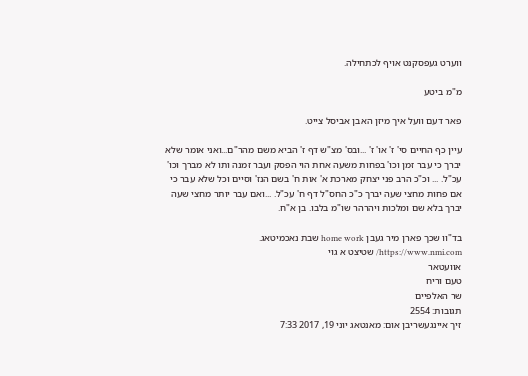ווערט געפסקנט אויף לכתחילה.

מ"מ ביטע

פאר דעם וועל איך מיזן האבן אביסל צייט.

עיין כף החיים סי' ז' או' ז' ...ובס' מצ"ש דף ז' הביא משם מהר"ם...ואני אומר שלא יברך כי עבר זמן וכו' בפחות משעה אחת הוי הפסק ועבר זמנה ותו לא מברך וכו' עכ"ל. ... וכ"כ הרב פני יצחק מארכת א' אות ח' בשם הנז' וסיים וכל שלא עבר כי אם פחות מחצי שעה יברך כ"כ החס"ל דף ח' עכ"ל. ...ואם עבר יותר מחצי שעה יברך בלא שם ומלכות ויהרהר שו"מ בלבו. בן א"ח.

בד"וו שכך פארן מיר געבן home work שבת נאכמיטאג.
https://www.nmi.com/ שטיצט א גוי
אוועטאר
טעם וריח
שר האלפיים
תגובות: 2554
זיך איינגעשריבן אום: מאנטאג יוני 19, 2017 7:33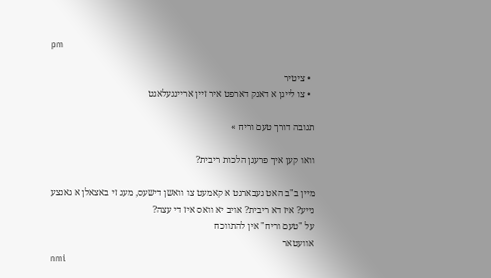pm

  • ציטיר
  • צו לייגן א דאנק דארפט איר זיין אריינגעלאגט

תגובה דורך טעם וריח »

וואו קען איך פרעגן הלכות ריבית?

מיין ב"ב האט געבארגט א קאמעט צו וואשן דישעס, מעג זי באצאלן א גאנצע נייע? איז דא ריבית? אויב יא וואס איז די עצה?
על "טעם וריח" אין להתווכח
אוועטאר
nmi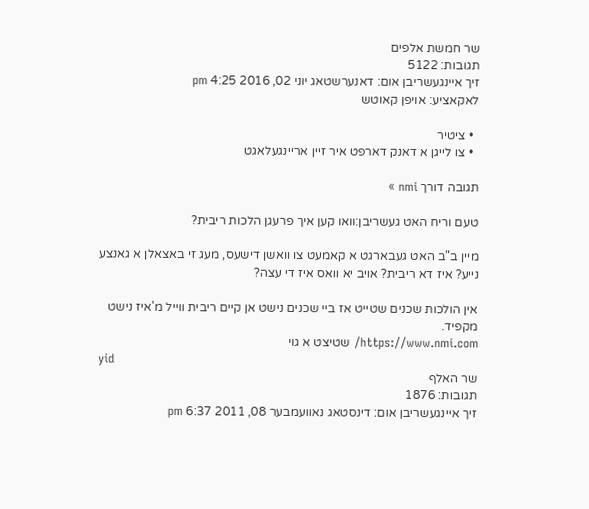שר חמשת אלפים
תגובות: 5122
זיך איינגעשריבן אום: דאנערשטאג יוני 02, 2016 4:25 pm
לאקאציע: אויפן קאוטש

  • ציטיר
  • צו לייגן א דאנק דארפט איר זיין אריינגעלאגט

תגובה דורך nmi »

טעם וריח האט געשריבן:וואו קען איך פרעגן הלכות ריבית?

מיין ב"ב האט געבארגט א קאמעט צו וואשן דישעס, מעג זי באצאלן א גאנצע נייע? איז דא ריבית? אויב יא וואס איז די עצה?

אין הולכות שכנים שטייט אז ביי שכנים נישט אן קיים ריבית ווייל מ'איז נישט מקפיד.
https://www.nmi.com/ שטיצט א גוי
yid
שר האלף
תגובות: 1876
זיך איינגעשריבן אום: דינסטאג נאוועמבער 08, 2011 6:37 pm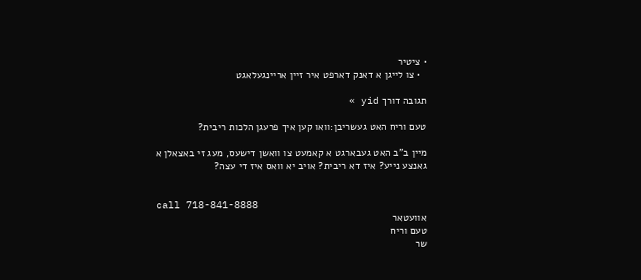• ציטיר
  • צו לייגן א דאנק דארפט איר זיין אריינגעלאגט

תגובה דורך yid »

טעם וריח האט געשריבן:וואו קען איך פרעגן הלכות ריבית?

מיין ב"ב האט געבארגט א קאמעט צו וואשן דישעס, מעג זי באצאלן א גאנצע נייע? איז דא ריבית? אויב יא וואס איז די עצה?


call 718-841-8888
אוועטאר
טעם וריח
שר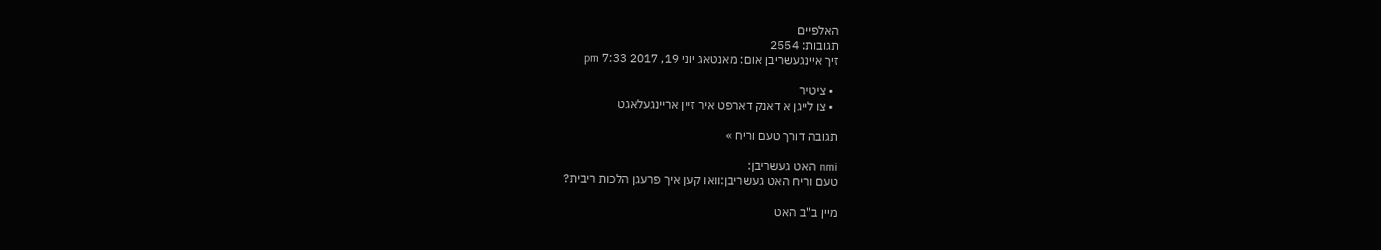האלפיים
תגובות: 2554
זיך איינגעשריבן אום: מאנטאג יוני 19, 2017 7:33 pm

  • ציטיר
  • צו לייגן א דאנק דארפט איר זיין אריינגעלאגט

תגובה דורך טעם וריח »

nmi האט געשריבן:
טעם וריח האט געשריבן:וואו קען איך פרעגן הלכות ריבית?

מיין ב"ב האט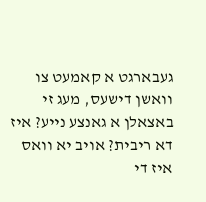געבארגט א קאמעט צו וואשן דישעס, מעג זי באצאלן א גאנצע נייע? איז דא ריבית? אויב יא וואס איז די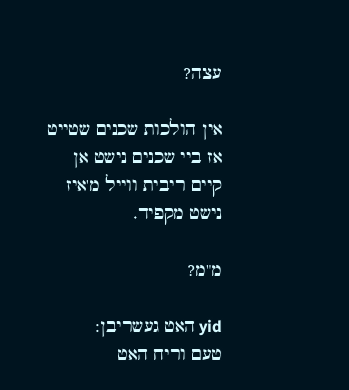עצה?

אין הולכות שכנים שטייט אז ביי שכנים נישט אן קיים ריבית ווייל מ'איז נישט מקפיד.

מ"מ?

yid האט געשריבן:
טעם וריח האט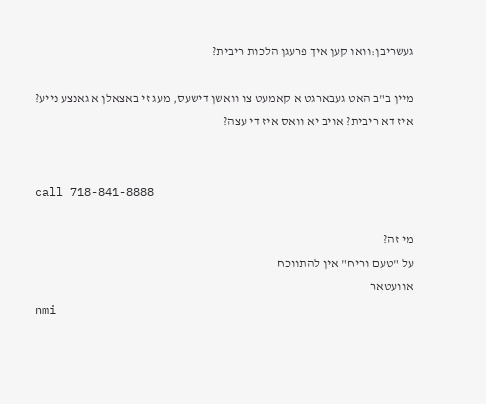געשריבן:וואו קען איך פרעגן הלכות ריבית?

מיין ב"ב האט געבארגט א קאמעט צו וואשן דישעס, מעג זי באצאלן א גאנצע נייע? איז דא ריבית? אויב יא וואס איז די עצה?


call 718-841-8888

מי זה?
על "טעם וריח" אין להתווכח
אוועטאר
nmi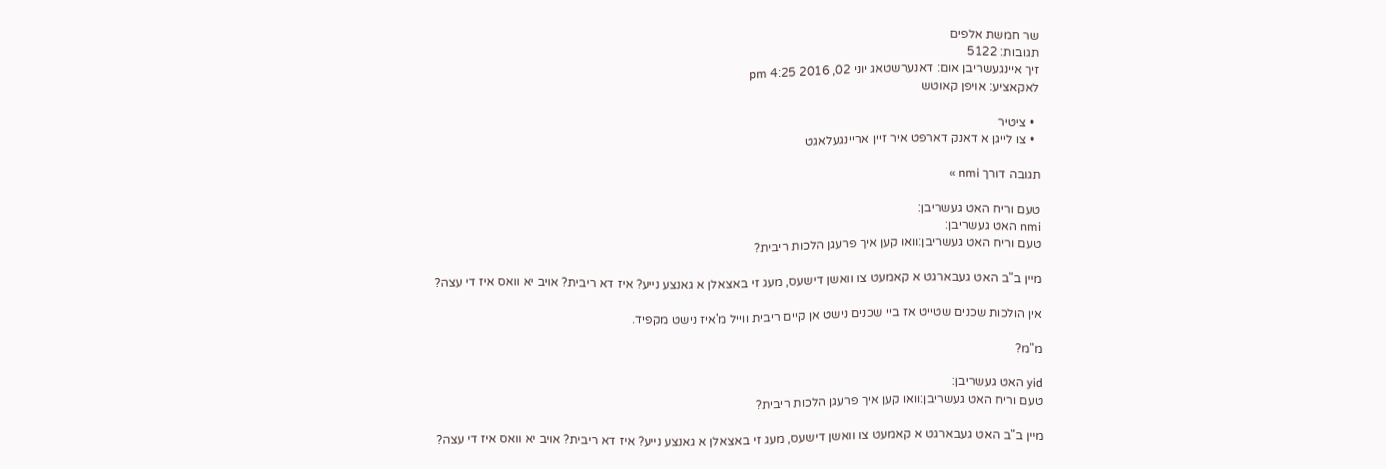שר חמשת אלפים
תגובות: 5122
זיך איינגעשריבן אום: דאנערשטאג יוני 02, 2016 4:25 pm
לאקאציע: אויפן קאוטש

  • ציטיר
  • צו לייגן א דאנק דארפט איר זיין אריינגעלאגט

תגובה דורך nmi »

טעם וריח האט געשריבן:
nmi האט געשריבן:
טעם וריח האט געשריבן:וואו קען איך פרעגן הלכות ריבית?

מיין ב"ב האט געבארגט א קאמעט צו וואשן דישעס, מעג זי באצאלן א גאנצע נייע? איז דא ריבית? אויב יא וואס איז די עצה?

אין הולכות שכנים שטייט אז ביי שכנים נישט אן קיים ריבית ווייל מ'איז נישט מקפיד.

מ"מ?

yid האט געשריבן:
טעם וריח האט געשריבן:וואו קען איך פרעגן הלכות ריבית?

מיין ב"ב האט געבארגט א קאמעט צו וואשן דישעס, מעג זי באצאלן א גאנצע נייע? איז דא ריבית? אויב יא וואס איז די עצה?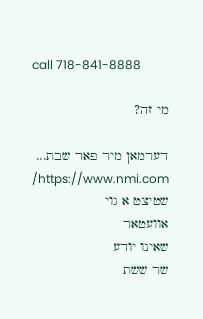call 718-841-8888

מי זה?

דערמאן מיר פאר שבת...
https://www.nmi.com/ שטיצט א גוי
אוועטאר
שאינו יודע
שר ששת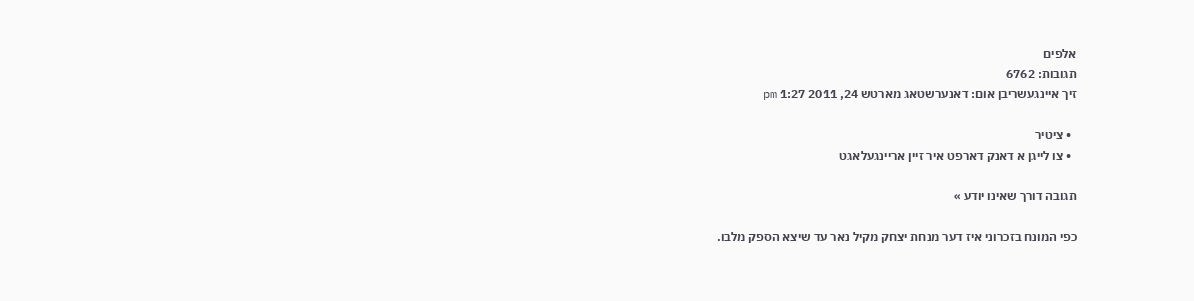אלפים
תגובות: 6762
זיך איינגעשריבן אום: דאנערשטאג מארטש 24, 2011 1:27 pm

  • ציטיר
  • צו לייגן א דאנק דארפט איר זיין אריינגעלאגט

תגובה דורך שאינו יודע »

כפי המונח בזכרוני איז דער מנחת יצחק מקיל נאר עד שיצא הספק מלבו.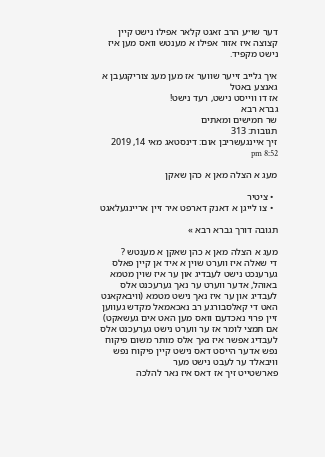דער שו״ע הרב זאגט קלאר אפילו נישט קיין קצוצה איז אזור אפילו א מענטש וואס מען איז נישט מקפיד.

איך גלייב זייער שווער אז מען מעג צוריקגעבן א גאנצע באטל
אז דו ווייסט נישט, רעד נישט!
גברא רבא
שר חמישים ומאתים
תגובות: 313
זיך איינגעשריבן אום: דינסטאג מאי 14, 2019 8:52 pm

מעג א הצלה מאן א כהן שאקן

  • ציטיר
  • צו לייגן א דאנק דארפט איר זיין אריינגעלאגט

תגובה דורך גברא רבא »

מעג א הצלה מאן א כהן שאקן א מענטש ?
די שאלה איז ווערט שוין א איד אן קיין פאלס גערענכט נישט לעבדיג און ער איז שוין מטמא באוהל, אדער ווערט ער נאך גערעכנט אלס לעבדיג און ער איז נאך נישט מטמא (וויבאקאנט האט די קאלסבורגע רב נאכאמאל מקדש געווען זיין פרוי נאכדעם וואס מען האט אים געשאקט)
אם תמצי לומר אז ער ווערט נישט גערעכנט אלס לעבדיג אפשר איז נאך אלס מותר משום פיקוח נפש אדער הייסט דאס נישט קיין פיקוח נפש וויבאלד ער לעבט נישט מער
פארשטייט זיך אז דאס איז נאר להלכה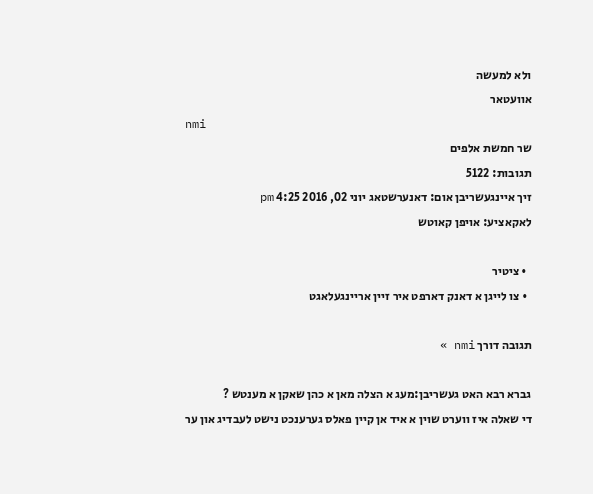ולא למעשה
אוועטאר
nmi
שר חמשת אלפים
תגובות: 5122
זיך איינגעשריבן אום: דאנערשטאג יוני 02, 2016 4:25 pm
לאקאציע: אויפן קאוטש

  • ציטיר
  • צו לייגן א דאנק דארפט איר זיין אריינגעלאגט

תגובה דורך nmi »

גברא רבא האט געשריבן:מעג א הצלה מאן א כהן שאקן א מענטש ?
די שאלה איז ווערט שוין א איד אן קיין פאלס גערענכט נישט לעבדיג און ער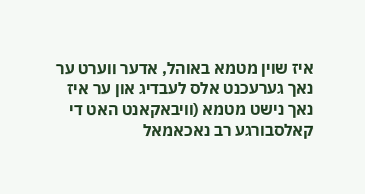איז שוין מטמא באוהל, אדער ווערט ער נאך גערעכנט אלס לעבדיג און ער איז נאך נישט מטמא (וויבאקאנט האט די קאלסבורגע רב נאכאמאל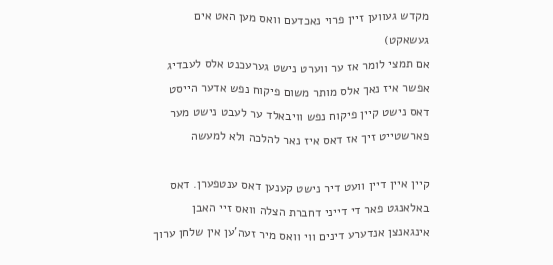מקדש געווען זיין פרוי נאכדעם וואס מען האט אים געשאקט)
אם תמצי לומר אז ער ווערט נישט גערעכנט אלס לעבדיג אפשר איז נאך אלס מותר משום פיקוח נפש אדער הייסט דאס נישט קיין פיקוח נפש וויבאלד ער לעבט נישט מער
פארשטייט זיך אז דאס איז נאר להלכה ולא למעשה

קיין איין דיין וועט דיר נישט קענען דאס ענטפערן. דאס באלאנגט פאר די דייני דחברת הצלה וואס זיי האבן אינגאנצן אנדערע דינים ווי וואס מיר זעה'ען אין שלחן ערוך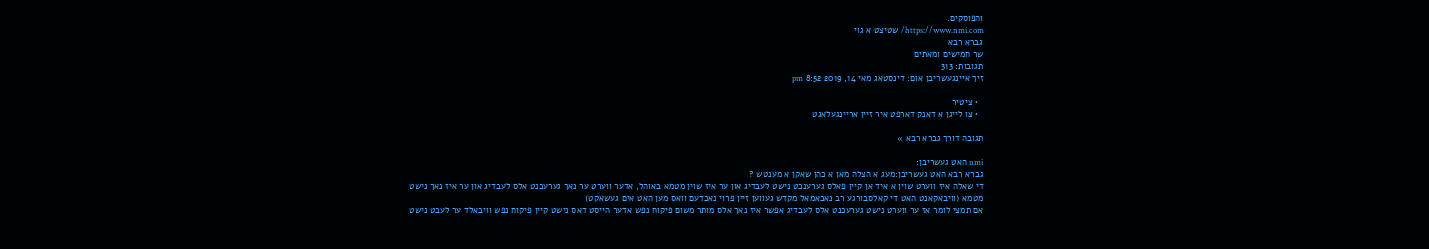והפוסקים.
https://www.nmi.com/ שטיצט א גוי
גברא רבא
שר חמישים ומאתים
תגובות: 313
זיך איינגעשריבן אום: דינסטאג מאי 14, 2019 8:52 pm

  • ציטיר
  • צו לייגן א דאנק דארפט איר זיין אריינגעלאגט

תגובה דורך גברא רבא »

nmi האט געשריבן:
גברא רבא האט געשריבן:מעג א הצלה מאן א כהן שאקן א מענטש ?
די שאלה איז ווערט שוין א איד אן קיין פאלס גערענכט נישט לעבדיג און ער איז שוין מטמא באוהל, אדער ווערט ער נאך גערעכנט אלס לעבדיג און ער איז נאך נישט מטמא (וויבאקאנט האט די קאלסבורגע רב נאכאמאל מקדש געווען זיין פרוי נאכדעם וואס מען האט אים געשאקט)
אם תמצי לומר אז ער ווערט נישט גערעכנט אלס לעבדיג אפשר איז נאך אלס מותר משום פיקוח נפש אדער הייסט דאס נישט קיין פיקוח נפש וויבאלד ער לעבט נישט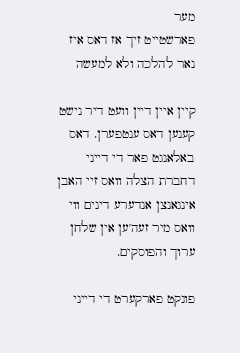מער
פארשטייט זיך אז דאס איז נאר להלכה ולא למעשה

קיין איין דיין וועט דיר נישט קענען דאס ענטפערן. דאס באלאנגט פאר די דייני דחברת הצלה וואס זיי האבן אינגאנצן אנדערע דינים ווי וואס מיר זעה'ען אין שלחן ערוך והפוסקים.

פונקט פארקערט די דייני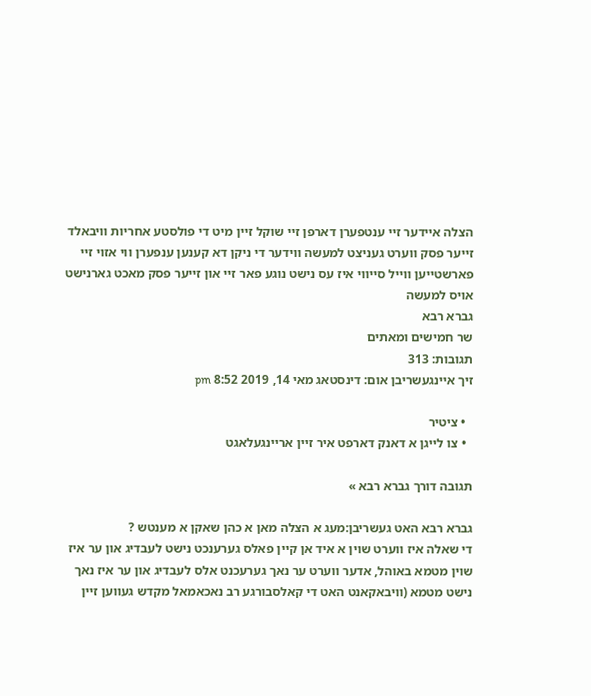הצלה איידער זיי ענטפערן דארפן זיי שוקל זיין מיט די פולסטע אחריות וויבאלד זייער פסק ווערט געניצט למעשה ווידער די ניקן דא קענען ענפערן ווי אזוי זיי פארשטייען ווייל סייווי איז עס נישט נוגע פאר זיי און זייער פסק מאכט גארנישט אויס למעשה
גברא רבא
שר חמישים ומאתים
תגובות: 313
זיך איינגעשריבן אום: דינסטאג מאי 14, 2019 8:52 pm

  • ציטיר
  • צו לייגן א דאנק דארפט איר זיין אריינגעלאגט

תגובה דורך גברא רבא »

גברא רבא האט געשריבן:מעג א הצלה מאן א כהן שאקן א מענטש ?
די שאלה איז ווערט שוין א איד אן קיין פאלס גערענכט נישט לעבדיג און ער איז שוין מטמא באוהל, אדער ווערט ער נאך גערעכנט אלס לעבדיג און ער איז נאך נישט מטמא (וויבאקאנט האט די קאלסבורגע רב נאכאמאל מקדש געווען זיין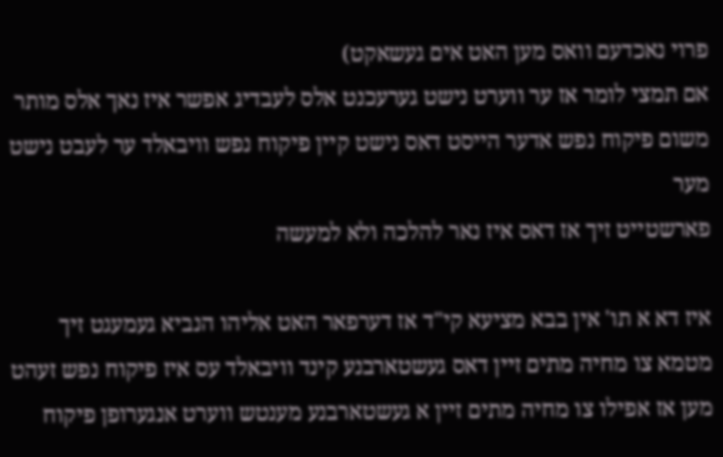פרוי נאכדעם וואס מען האט אים געשאקט)
אם תמצי לומר אז ער ווערט נישט גערעכנט אלס לעבדיג אפשר איז נאך אלס מותר משום פיקוח נפש אדער הייסט דאס נישט קיין פיקוח נפש וויבאלד ער לעבט נישט מער
פארשטייט זיך אז דאס איז נאר להלכה ולא למעשה

איז דא א תו' אין בבא מציעא קי"ד אז דערפאר האט אליהו הנביא געמעגט זיך מטמא צו מחיה מתים זיין דאס געשטארבנע קינד וויבאלד עס איז פיקוח נפש זעהט מען אז אפילו צו מחיה מתים זיין א געשטארבנע מענטש ווערט אנגערופן פיקוח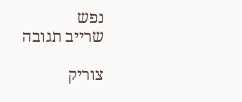נפש
שרייב תגובה

צוריק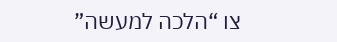צו “הלכה למעשה”